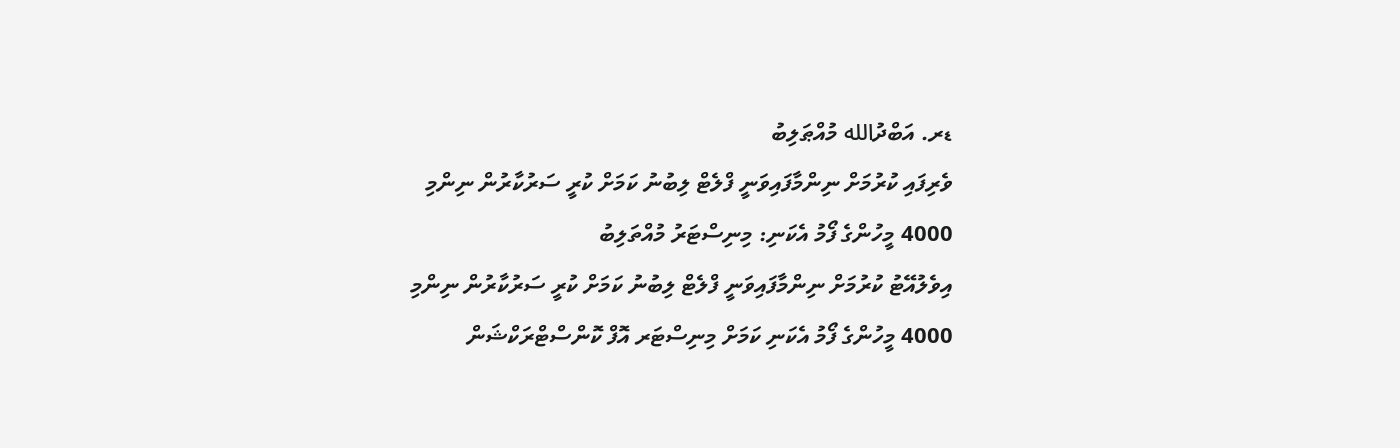ޑރ. އަބްދުالله މުއްޠަލިބު
ވެރިފައި ކުރުމަށް ނިންމާފައިވަނީ ފްލެޓް ލިބުނު ކަމަށް ކުރީ ސަރުކާރުން ނިންމި 4000 މީހުންގެ ފޯމު އެކަނި: މިނިސްޓަރު މުއްތަލިބު
އިވެލުއޭޓު ކުރުމަށް ނިންމާފައިވަނީ ފްލެޓް ލިބުނު ކަމަށް ކުރީ ސަރުކާރުން ނިންމި 4000 މީހުންގެ ފޯމު އެކަނި ކަމަށް މިނިސްޓަރ އޮފް ކޮންސްޓްރަކްޝަން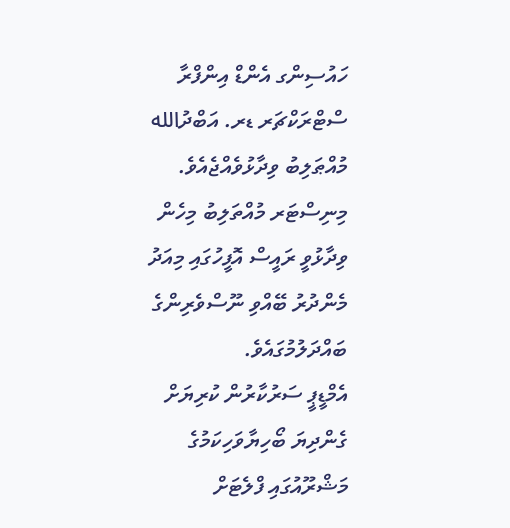ހައުސިންގ އެންޑް އިންފްރާ ސްޓްރަކްޗަރ ޑރ. އަބްދުالله މުއްޠަލިބު ވިދާޅުވެއްޖެއެވެ.
މިނިސްޓަރ މުއްތަލިބު މިހެން ވިދާޅުވީ ރައީސް އޮފީހުގައި މިއަދު މެންދުރު ބޭއްވި ނޫސްވެރިންގެ ބައްދަލުމުގައެވެ.
އެމްޑީޕީ ސަރުކާރުން ކުރިޔަށް ގެންދިޔަ ބޯހިޔާވަހިކަމުގެ މަޝްރޫއުގައި ފްލެޓަށް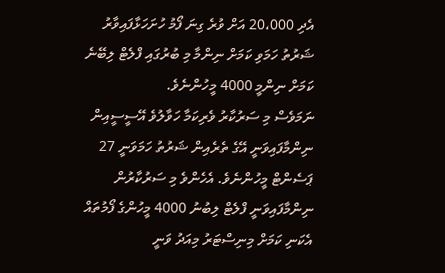އެދި 20،000 އަށް ވުރެ ގިނަ ފޯމު ހުށަހަޅާފައިވާރު ޝަރުތު ހަމަވި ކަމަށް ނިންމާ މި ބުރުގައި ފްލެޓް ލިބޭނެ ކަމަށް ނިންމީ 4000 މީހުންނެވެ.
ނަމަވެސް މި ސަރުކާރު ވެރިކަމާ ހަވާލުވެ އޭސީސީއިން ނިންމާފައިވަނީ އޭގެ ތެރެއިން ޝަރުތު ހަމަވަނީ 27 ޕަސެންޓް މީހުންނެވެ. އެހެންވެ މި ސަރުކާރުން ނިންމާފައިވަނީ ފްލެޓް ލިބުނު 4000 މީހުންގެ ފޯމުތައް އެކަނި ކަމަށް މިނިސްޓަރު މިއަދު ވަނީ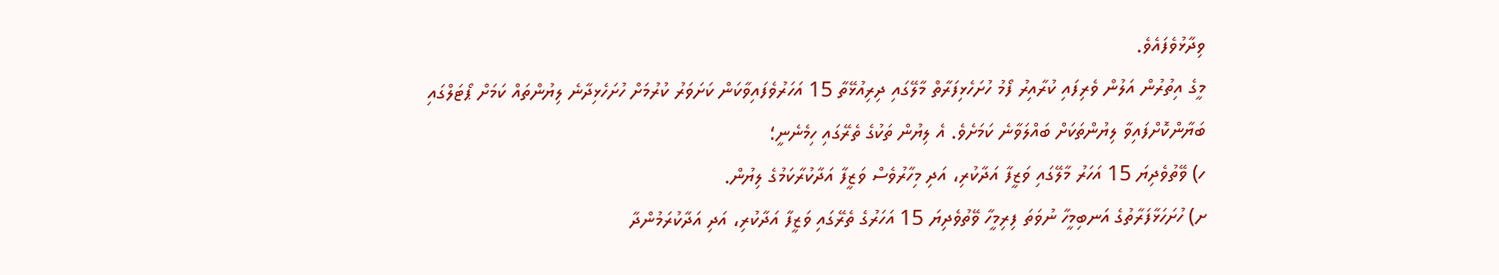ވިދާޅުވެފައެވެ.
މީގެ އިތުރުން އަލުން ވެރިފައި ކުރާއިރު ފޯމު ހުށަހެޅިފަރާތް މާލޭގައި ދިރިއުޅޭތާ 15 އަހަރުވެފައިވާކަން ކަށަވަރު ކުރުމަށް ހުށަހެޅިދާނެ ލިޔުންތައް ކަމަށް ޕޯޓަލްގައި ބަޔާންކޮށްފައިވާ ލިޔުންތަކަށް ބައްލަވާނެ ކަމަށެވެ. އެ ލިޔުން ތަކުގެ ތެރޭގައި ހިމެނެނީ؛
ހ) ވޭތުވެދިޔަ 15 އަހަރު މާލޭގައި ވަޒީފާ އަދާކުރި، އަދި މިހާރުވެސް ވަޒީފާ އަދާކުރާކަމުގެ ލިޔުން.
ށ) ހުށަހަޅާފަރާތުގެ އަނބިމީހާ ނުވަތަ ފިރިމީހާ ވޭތުވެދިޔަ 15 އަހަރުގެ ތެރޭގައި ވަޒީފާ އަދާކުރި، އަދި އަދާކުރަމުންދާ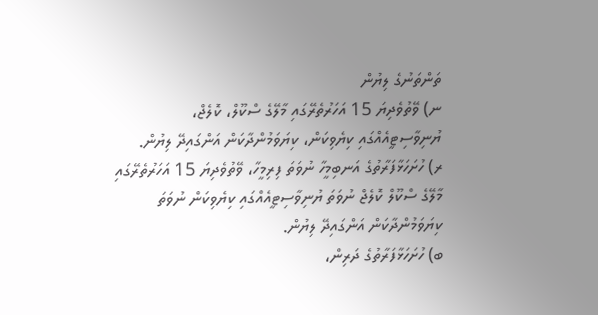ތަންތަނުގެ ލިޔުން
ނ) ވޭތުވެދިޔަ 15 އަހަރުތެރޭގައި މާލޭގެ ސްކޫލް، ކޮލެޖް، ޔުނިވާސިޓީއެއްގައި ކިޔެވިކަން، ކިޔަވަމުންދާކަން އަންގައިދޭ ލިޔުން.
ރ) ހުށަހަޅާފަރާތުގެ އަނބިމީހާ ނުވަތަ ފިރިމީހާ، ވޭތުވެދިޔަ 15 އަހަރުތެރޭގައި މާލޭގެ ސްކޫލް ކޮލެޖް ނުވަތަ ޔުނިވާސިޓީއެއްގައި ކިޔެވިކަން ނުވަތަ ކިޔަވަމުންދާކަން އަންގައިދޭ ލިޔުން.
ބ) ހުށަހަޅާފަރާތުގެ ދަރިން،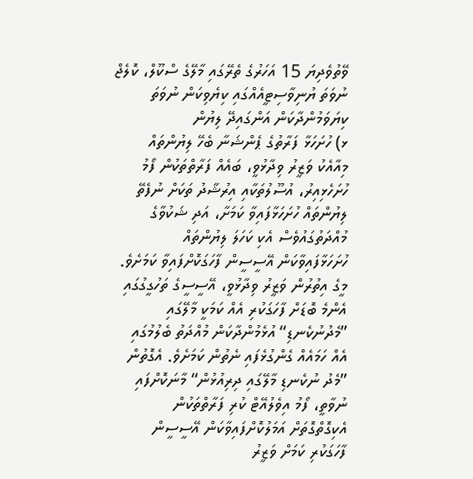ވޭތުވެދިޔަ 15 އަހަރުގެ ތެރޭގައި މާލޭގެ ސްކޫލް، ކޮލެޖް ނުވަތަ ޔުނިވާސިޓީއެއްގައި ކިޔެވިކަން ނުވަތަ ކިޔަވަމުންދާކަން އަންގައިދޭ ލިޔުން
ޅ) ހުށަހަޅާ ފަރާތުގެ ޕެންޝަނާ ބެހޭ ލިޔުންތައް
މިއާއެކު ވަޒީރު ވިދާޅުވީ، ބައެއް ފަރާތްތަކުން ފޯމު ހުށަހެޅިއިރު، އުސޫލުތަކާއި އިރުޝާދު ތަކަށް ނުފެތޭ ލިޔުންތައް ހުށަހަޅާފައިވާ ކަމަށާ، އަދި ޝަކުވާގެ މުއްދަތުގައުވެސް އެކި ކަހަލަ ލިޔުންތައް ހުށަހަޅާފައިވާކަން އޭސީސީން ފާހަގަކޮށްފައިވާ ކަމަށެވެ.
މީގެ އިތުރުން ވަޒީރު ވިދާޅުވީ، އޭސީސީގެ ތަހުގީގުގައި އެންމެ ބޮޑަށް ފާހަގަކުރި އެއް ކަމަކީ މާލޭގައި ”މެދުނުކެނޑި“ އުޅެމުންދާކަން މުއްދަތު ބެލުމުގައި އެއް ހަމައެއް ގެންގުޅެފައި ނެތުން ކަމަށެވެ. އެގޮތުން ”މެދު ނުކެނޑި މާލޭގައި ދިރިއުޅުން“ މާނަކޮށްފައި ނުވާތީ، ފޯމު އިވެލުއޭޓް ކުރި ފަރާތްތަކުން އެކިގޮތްގޮތަށް އަމަލުކޮށްފައިވާކަން އޭސީސީން ފާހަގަކުރި ކަމަށް ވަޒީރު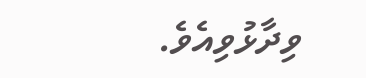ވިދާޅުވިއެވެ.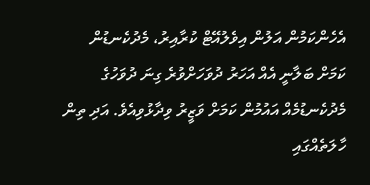އެހެންކަމުން އަލުން އިވެލުއޭޓް ކުރާއިރު، މެދުކެނޑުން ކަމަށް ބަލާނީ އެއް އަހަރު ދުވަހަށްވުރެ ގިނަ ދުވަހުގެ މެދުކެނޑުމެއް އައުމުން ކަމަށް ވަޒީރު ވިދާޅުވިއެވެ. އަދި ތިން ހާލަތެއްގައި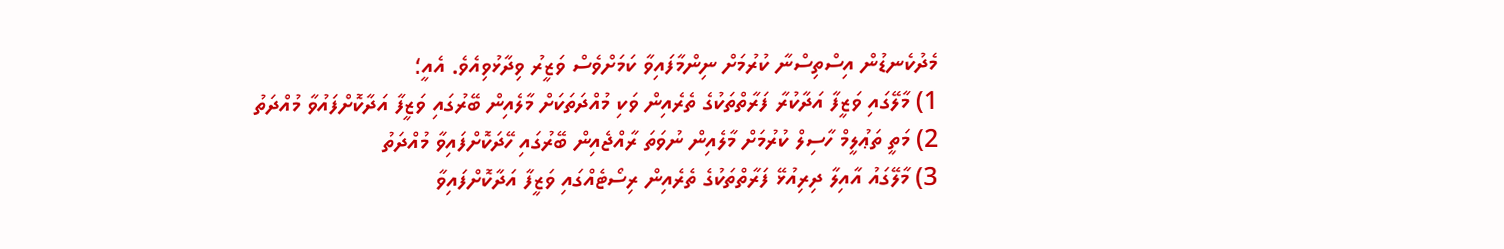މެދުކެނޑުން އިސްތިސްނާ ކުރުމަށް ނިންމާފައިވާ ކަމަށްވެސް ވަޒީރު ވިދާޅުވިއެވެ. އެއީ؛
1) މާލޭގައި ވަޒީފާ އަދާކުރާ ފަރާތްތަކުގެ ތެރެއިން ވަކި މުއްދަތަކަށް މާލެއިން ބޭރުގައި ވަޒީފާ އަދާކޮށްފައުވާ މުއްދަތު
2) މަތީ ތަޢުލީމް ހާސިލް ކުރުމަށް މާލެއިން ނުވަތަ ރާއްޖެއިން ބޭރުގައި ހޭދަކޮށްފައިވާ މުއްދަތު
3) މާލޭގައު އާއިލާ ދިރިއުޅޭ ފަރާތްތަކުގެ ތެރެއިން ރިސޯޓެއްގައި ވަޒީފާ އަދާކޮށްފައިވާ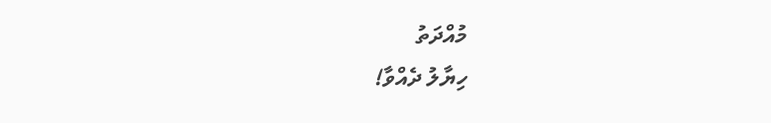މުއްދަތު
ހިޔާލު ދެއްވާ!